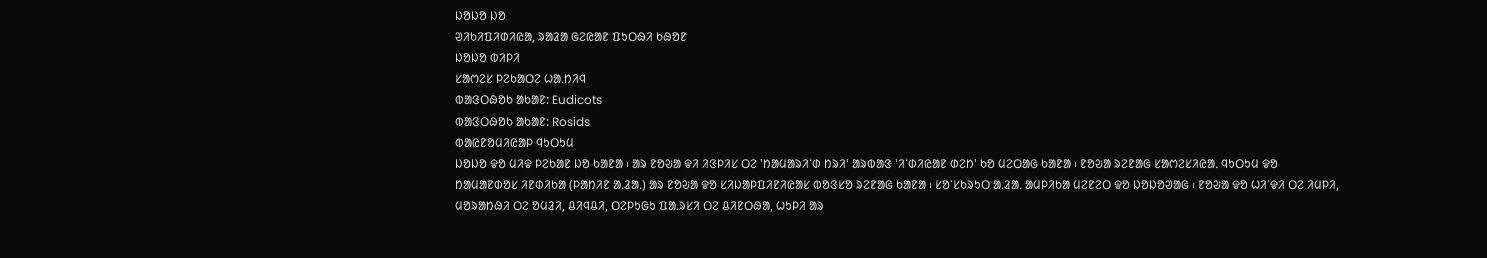ᱡᱚᱡᱚ ᱡᱚ
ᱣᱤᱠᱤᱯᱤᱰᱤᱭᱟ, ᱨᱟᱲᱟ ᱜᱮᱭᱟᱱ ᱯᱩᱛᱷᱤ ᱠᱷᱚᱱ
ᱡᱚᱡᱚ ᱵᱤᱞᱤ
ᱥᱟᱬᱮᱥ ᱞᱮᱠᱟᱛᱮ ᱦᱟᱹᱴᱤᱧ
ᱵᱟᱝᱛᱷᱚᱠ ᱟᱠᱟᱱ: Eudicots
ᱵᱟᱝᱛᱷᱚᱠ ᱟᱠᱟᱱ: Rosids
ᱵᱟᱭᱱᱚᱢᱤᱭᱟᱞ ᱧᱩᱛᱩᱢ
ᱡᱚᱡᱚ ᱫᱚ ᱢᱤᱫ ᱞᱮᱠᱟᱱ ᱡᱚ ᱠᱟᱱᱟ ᱾ ᱟᱨ ᱱᱚᱶᱟ ᱫᱤ ᱤᱝᱞᱤᱥ ᱛᱮ 'ᱴᱟᱢᱟᱨᱤᱸᱰ ᱴᱨᱤ' ᱟᱨᱵᱟᱝ 'ᱤᱸᱰᱤᱭᱟᱱ ᱰᱮᱴ' ᱠᱚ ᱢᱮᱛᱟᱜ ᱠᱟᱱᱟ ᱾ ᱱᱚᱶᱟ ᱨᱮᱱᱟᱜ ᱥᱟᱬᱮᱥᱤᱭᱟᱹ ᱧᱩᱛᱩᱢ ᱫᱚ ᱴᱟᱢᱟᱱᱰᱚᱥ ᱤᱱᱰᱤᱠᱟ (ᱞᱟᱴᱤᱱ ᱟᱹᱲᱟᱹ) ᱟᱨ ᱱᱚᱶᱟ ᱫᱚ ᱥᱤᱡᱟᱞᱯᱤᱱᱤᱭᱟᱥ ᱵᱚᱝᱥᱚ ᱨᱮᱱᱟᱜ ᱠᱟᱱᱟ ᱾ ᱥᱚᱸᱥᱠᱨᱩᱛ ᱟᱹᱲᱟᱹ ᱟᱢᱞᱤᱠᱟ ᱢᱮᱱᱮᱛ ᱫᱚ ᱡᱚᱡᱚᱣᱟᱜ ᱾ ᱱᱚᱶᱟ ᱫᱚ ᱦᱤᱸᱫᱤ ᱛᱮ ᱤᱢᱞᱤ, ᱢᱚᱨᱟᱴᱷᱤ ᱛᱮ ᱚᱢᱲᱤ, ᱪᱤᱧᱪᱤ, ᱛᱮᱞᱩᱜᱩ ᱯᱟᱹᱨᱥᱤ ᱛᱮ ᱪᱤᱱᱛᱷᱟ, ᱦᱩᱞᱤ ᱟᱨ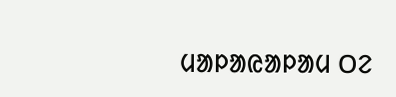ᱢᱟᱞᱟᱭᱟᱞᱟᱢ ᱛᱮ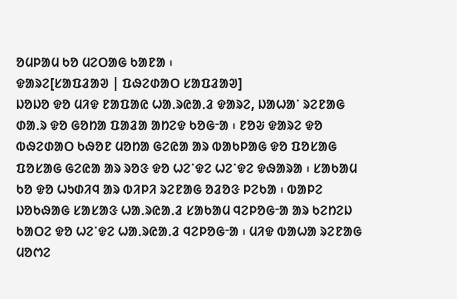ᱚᱢᱞᱟᱢ ᱠᱚ ᱢᱮᱛᱟᱜ ᱠᱟᱱᱟ ᱾
ᱫᱟᱨᱮ[ᱥᱟᱯᱲᱟᱣ | ᱯᱷᱮᱰᱟᱛ ᱥᱟᱯᱲᱟᱣ]
ᱡᱚᱡᱚ ᱫᱚ ᱢᱤᱫ ᱱᱟᱯᱟᱭ ᱦᱟᱹᱨᱭᱟᱹᱲ ᱫᱟᱨᱮ, ᱡᱟᱦᱟᱸ ᱨᱮᱱᱟᱜ ᱰᱟᱹᱨ ᱫᱚ ᱜᱚᱴᱟ ᱯᱟᱲᱟ ᱟᱴᱮᱫ ᱠᱚᱜᱼᱟ ᱾ ᱱᱚᱶ ᱫᱟᱨᱮ ᱫᱚ ᱵᱷᱮᱰᱟᱛ ᱠᱷᱚᱱ ᱢᱚᱴᱟ ᱜᱮᱭᱟ ᱟᱨ ᱵᱟᱠᱞᱟᱜ ᱫᱚ ᱯᱚᱥᱟᱜ ᱯᱚᱥᱟᱜ ᱜᱮᱭᱟ ᱟᱨ ᱨᱚᱝ ᱫᱚ ᱦᱮᱸᱫᱮ ᱦᱮᱸᱫᱮ ᱫᱷᱟᱨᱟ ᱾ ᱥᱟᱠᱟᱢ ᱠᱚ ᱫᱚ ᱦᱩᱰᱤᱧ ᱟᱨ ᱵᱤᱞᱤ ᱨᱮᱱᱟᱜ ᱚᱲᱚᱝ ᱞᱮᱠᱟ ᱾ ᱵᱟᱞᱮ ᱡᱚᱠᱷᱟᱜ ᱥᱟᱥᱟᱝ ᱦᱟᱹᱨᱭᱟᱹᱲ ᱥᱟᱠᱟᱢ ᱧᱮᱞᱚᱜᱼᱟ ᱟᱨ ᱠᱮᱴᱮᱡ ᱠᱟᱛᱮ ᱫᱚ ᱦᱮᱸᱫᱮ ᱦᱟᱹᱨᱭᱟᱹᱲ ᱧᱮᱞᱚᱜᱼᱟ ᱾ ᱢᱤᱫ ᱵᱟᱦᱟ ᱨᱮᱱᱟᱜ ᱢᱚᱬᱮ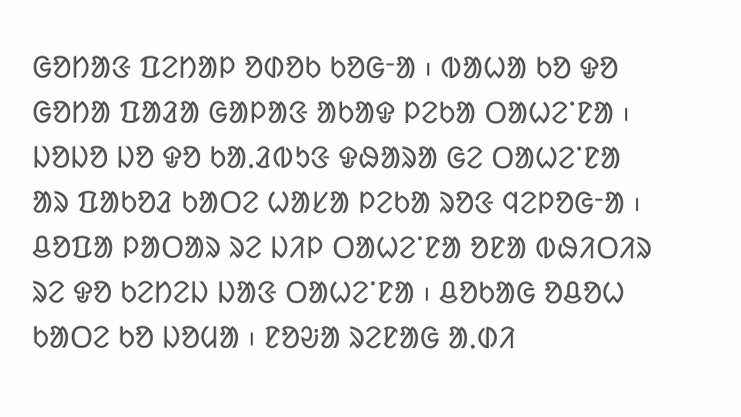ᱜᱚᱴᱟᱝ ᱯᱮᱴᱟᱞ ᱚᱰᱚᱠ ᱠᱚᱜᱼᱟ ᱾ ᱵᱟᱦᱟ ᱠᱚ ᱫᱚ ᱜᱚᱴᱟ ᱯᱟᱲᱟ ᱜᱟᱞᱟᱝ ᱟᱠᱟᱫ ᱞᱮᱠᱟ ᱛᱟᱦᱮᱸᱱᱟ ᱾ ᱡᱚᱡᱚ ᱡᱚ ᱫᱚ ᱠᱟᱹᱲᱵᱩᱝ ᱫᱷᱟᱨᱟ ᱜᱮ ᱛᱟᱦᱮᱸᱱᱟ ᱟᱨ ᱯᱟᱠᱚᱲ ᱠᱟᱛᱮ ᱦᱟᱥᱟ ᱞᱮᱠᱟ ᱨᱚᱝ ᱧᱮᱞᱚᱜᱼᱟ ᱾ ᱪᱚᱯᱟ ᱞᱟᱛᱟᱨ ᱨᱮ ᱡᱤᱞ ᱛᱟᱦᱮᱸᱱᱟ ᱚᱱᱟ ᱵᱷᱤᱛᱤᱨ ᱨᱮ ᱫᱚ ᱠᱮᱴᱮᱡ ᱡᱟᱝ ᱛᱟᱦᱮᱸᱱᱟ ᱾ ᱪᱚᱠᱟᱜ ᱚᱪᱚᱦ ᱠᱟᱛᱮ ᱠᱚ ᱡᱚᱢᱟ ᱾ ᱱᱚᱶᱟ ᱨᱮᱱᱟᱜ ᱟᱹᱰᱤ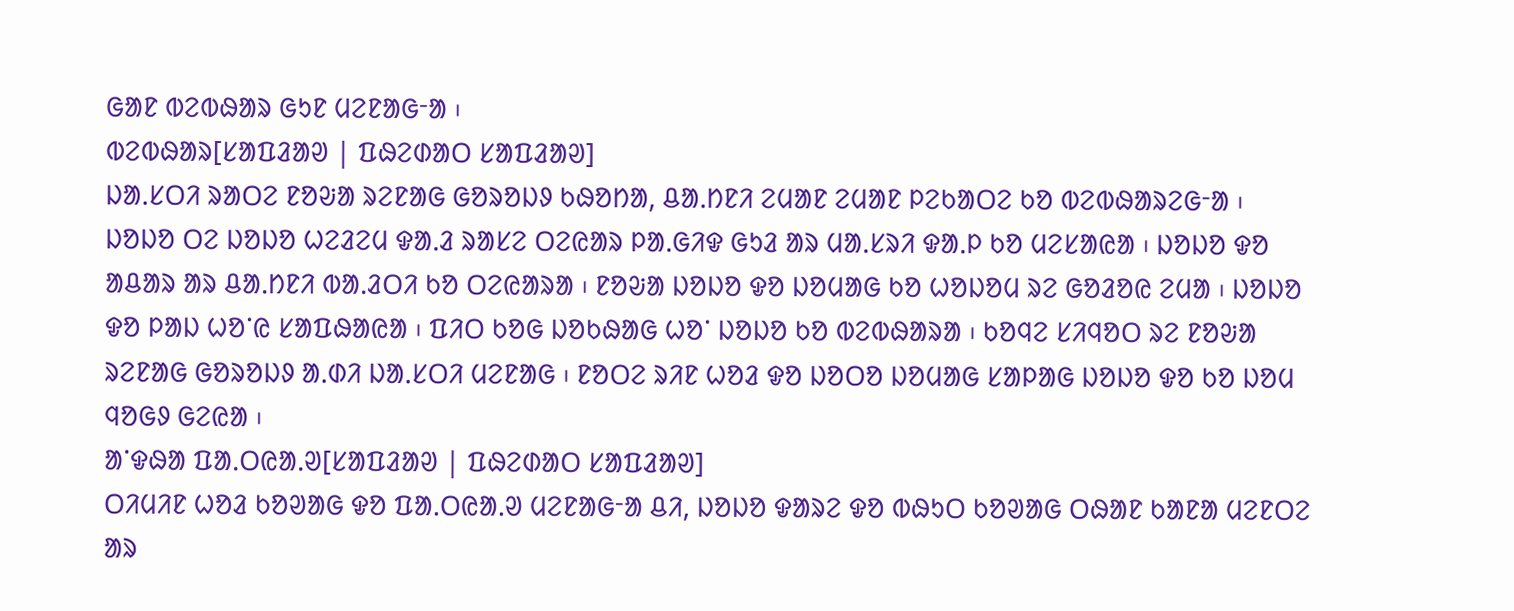ᱜᱟᱱ ᱵᱮᱵᱷᱟᱨ ᱜᱩᱱ ᱢᱮᱱᱟᱜᱼᱟ ᱾
ᱵᱮᱵᱷᱟᱨ[ᱥᱟᱯᱲᱟᱣ | ᱯᱷᱮᱰᱟᱛ ᱥᱟᱯᱲᱟᱣ]
ᱡᱟᱹᱥᱛᱤ ᱨᱟᱛᱮ ᱱᱚᱶᱟ ᱨᱮᱱᱟᱜ ᱜᱚᱨᱚᱡᱽ ᱠᱷᱚᱴᱟ, ᱪᱟᱹᱴᱱᱤ ᱮᱢᱟᱱ ᱮᱢᱟᱱ ᱞᱮᱠᱟᱛᱮ ᱠᱚ ᱵᱮᱵᱷᱟᱨᱮᱜᱼᱟ ᱾ ᱡᱚᱡᱚ ᱛᱮ ᱡᱚᱡᱚ ᱦᱮᱲᱮᱢ ᱫᱟᱹᱲ ᱨᱟᱥᱮ ᱛᱮᱭᱟᱨ ᱞᱟᱹᱜᱤᱫ ᱜᱩᱲ ᱟᱨ ᱢᱟᱹᱥᱨᱤ ᱫᱟᱹᱞ ᱠᱚ ᱢᱮᱥᱟᱭᱟ ᱾ ᱡᱚᱡᱚ ᱫᱚ ᱟᱪᱟᱨ ᱟᱨ ᱪᱟᱹᱴᱱᱤ ᱵᱟᱹᱲᱛᱤ ᱠᱚ ᱛᱮᱭᱟᱨᱟ ᱾ ᱱᱚᱶᱟ ᱡᱚᱡᱚ ᱫᱚ ᱡᱚᱢᱟᱜ ᱠᱚ ᱦᱚᱡᱚᱢ ᱨᱮ ᱜᱚᱲᱚᱭ ᱮᱢᱟ ᱾ ᱡᱚᱡᱚ ᱫᱚ ᱞᱟᱡ ᱦᱚᱸᱭ ᱥᱟᱯᱷᱟᱭᱟ ᱾ ᱯᱤᱛ ᱠᱚᱜ ᱡᱚᱠᱷᱟᱜ ᱦᱚᱸ ᱡᱚᱡᱚ ᱠᱚ ᱵᱮᱵᱷᱟᱨᱟ ᱾ ᱠᱚᱧᱮ ᱥᱤᱧᱚᱛ ᱨᱮ ᱱᱚᱶᱟ ᱨᱮᱱᱟᱜ ᱜᱚᱨᱚᱡᱽ ᱟᱹᱰᱤ ᱡᱟᱹᱥᱛᱤ ᱢᱮᱱᱟᱜ ᱾ ᱱᱚᱛᱮ ᱨᱤᱱ ᱦᱚᱲ ᱫᱚ ᱡᱚᱛᱚ ᱡᱚᱢᱟᱜ ᱥᱟᱞᱟᱜ ᱡᱚᱡᱚ ᱫᱚ ᱠᱚ ᱡᱚᱢ ᱧᱚᱜᱽ ᱜᱮᱭᱟ ᱾
ᱟᱸᱫᱷᱟ ᱯᱟᱹᱛᱭᱟᱹᱣ[ᱥᱟᱯᱲᱟᱣ | ᱯᱷᱮᱰᱟᱛ ᱥᱟᱯᱲᱟᱣ]
ᱛᱤᱢᱤᱱ ᱦᱚᱲ ᱠᱚᱣᱟᱜ ᱫᱚ ᱯᱟᱹᱛᱭᱟᱹᱣ ᱢᱮᱱᱟᱜᱼᱟ ᱪᱤ, ᱡᱚᱡᱚ ᱫᱟᱨᱮ ᱫᱚ ᱵᱷᱩᱛ ᱠᱚᱣᱟᱜ ᱛᱷᱟᱱ ᱠᱟᱱᱟ ᱢᱮᱱᱛᱮ ᱟᱨ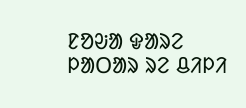ᱱᱚᱶᱟ ᱫᱟᱨᱮ ᱞᱟᱛᱟᱨ ᱨᱮ ᱪᱤᱞᱤ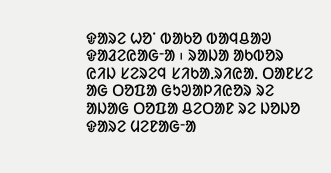ᱫᱟᱨᱮ ᱦᱚᱸ ᱵᱟᱠᱚ ᱵᱟᱧᱪᱟᱣ ᱫᱟᱲᱮᱭᱟᱜᱼᱟ ᱾ ᱨᱟᱡᱟ ᱟᱠᱵᱚᱨ ᱭᱤᱡ ᱥᱮᱨᱮᱧ ᱥᱤᱠᱟᱹᱨᱤᱭᱟᱹ ᱛᱟᱱᱥᱮ ᱟᱜ ᱛᱚᱯᱟ ᱜᱩᱣᱟᱞᱤᱭᱚᱨ ᱨᱮ ᱟᱡᱟᱜ ᱛᱚᱯᱟ ᱪᱮᱛᱟᱱ ᱨᱮ ᱡᱚᱡᱚ ᱫᱟᱨᱮ ᱢᱮᱱᱟᱜᱼᱟ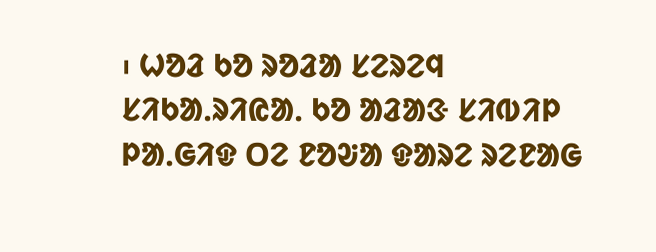᱾ ᱦᱚᱲ ᱠᱚ ᱨᱚᱲᱟ ᱥᱮᱨᱮᱧ ᱥᱤᱠᱟᱹᱨᱤᱭᱟᱹ ᱠᱚ ᱟᱲᱟᱝ ᱥᱤᱵᱤᱞ ᱞᱟᱹᱜᱤᱫ ᱛᱮ ᱱᱚᱶᱟ ᱫᱟᱨᱮ ᱨᱮᱱᱟᱜ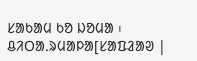ᱥᱟᱠᱟᱢ ᱠᱚ ᱡᱚᱢᱟ ᱾
ᱪᱤᱛᱟᱹᱨᱢᱟᱞᱟ[ᱥᱟᱯᱲᱟᱣ |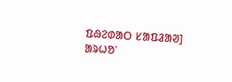ᱯᱷᱮᱰᱟᱛ ᱥᱟᱯᱲᱟᱣ]
ᱟᱨᱦᱚᱸ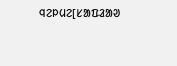ᱧᱮᱞᱢᱮ[ᱥᱟᱯᱲᱟᱣ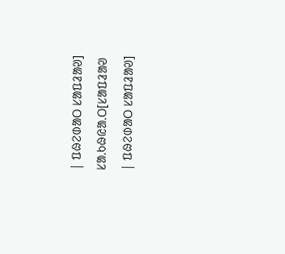| ᱯᱷᱮᱰᱟᱛ ᱥᱟᱯᱲᱟᱣ]
ᱥᱟᱹᱠᱷᱭᱟᱹᱛ[ᱥᱟᱯᱲᱟᱣ | ᱯᱷᱮᱰᱟᱛ ᱥᱟᱯᱲᱟᱣ]